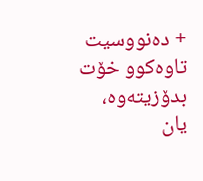+ دەنووسیت تاوەکوو خۆت بدۆزیتەوە، یان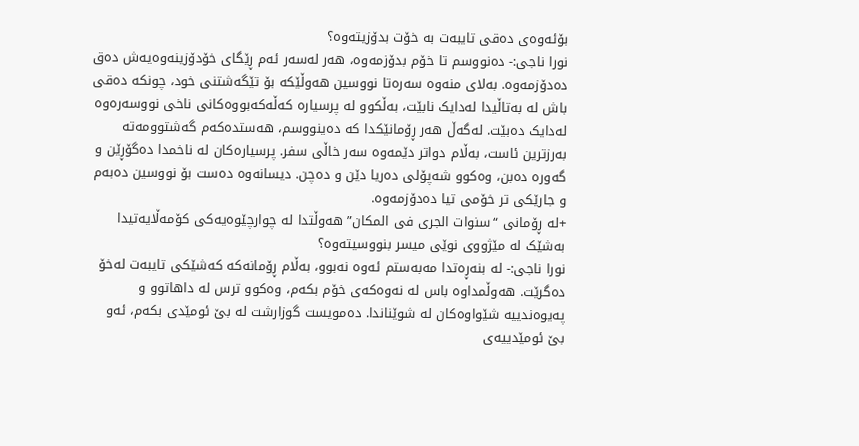بۆئەوەی دەقی تایبەت بە خۆت بدۆزیتەوە؟
نورا ناجی:- دەنووسم تا خۆم بدۆزمەوە، هەر لەسەر ئەم ڕێگای خۆدۆزینەوەیەش دەق دەدۆزمەوە. بەلای منەوە سەرەتا نووسین هەوڵێکە بۆ تێگەشتنی خود، چونکە دەقی باش لە بەتاڵیدا لەدایک نابێت، بەڵکوو لە پرسیارە کەڵەکەبووەکانی ناخی نووسەرەوە لەدایک دەبێت. لەگەڵ هەر ڕۆمانێکدا کە دەینووسم، هەستدەکەم گەشتوومەتە بەرزترین ئاست، بەڵام دواتر دێمەوە سەر خاڵی سفر. پرسیارەکان لە ناخمدا دەگۆڕێن و گەورە دەبن، وەکوو شەپۆلی دەریا دێن و دەچن. دیسانەوە دەست بۆ نووسین دەبەم و جارێکی تر خۆمی تیا دەدۆزمەوە.
+لە ڕۆمانی “سنوات الجری فی المکان” هەوڵتدا لە چوارچێوەیەکی کۆمەڵایەتیدا بەشێک لە مێژووی نوێی میسر بنووسیتەوە؟
نورا ناجی:- لە بنەڕەتدا مەبەستم ئەوە نەبوو، بەڵام ڕۆمانەکە کەشێکی تایبەت لەخۆ دەگرێت. هەوڵمداوە باس لە نەوەکەی خۆم بکەم، وەکوو ترس لە داهاتوو و پەیوەندییە شێواوەکان لە شوێناندا. دەمویست گوزارشت لە بێ ئومێدی بکەم، ئەو بێ ئومێدییەی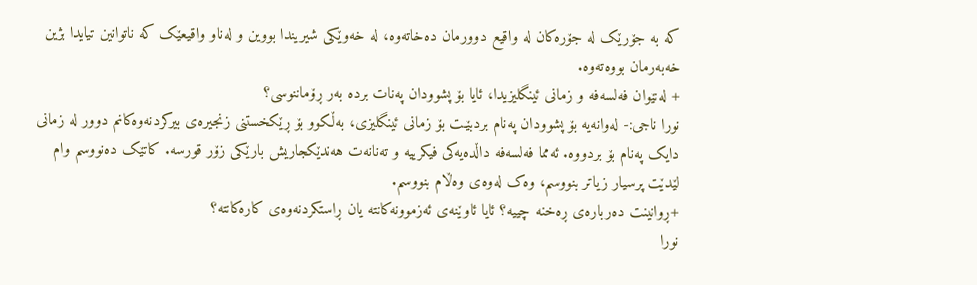کە بە جۆرێک لە جۆرەکان لە واقیع دوورمان دەخاتەوە، لە خەوێکی شیریندا بووین و لەناو واقیعێک کە ناتوانین تیایدا بژین خەبەرمان بووەتەوە.
+ لەنێوان فەلسەفە و زمانی ئینگلیزیدا، ئایا بۆ پشوودان پەنات بردە بەر ڕۆماننوسی؟
نورا ناجی:- لەوانەیە بۆ پشوودان پەنام بردبێـت بۆ زمانی ئینگلیزی، بەڵکوو بۆ ڕێکخستنی زنجیرەی بیرکردنەوەکانم دوور لە زمانی دایک پەنام بۆ بردووە. ئەمما فەلسەفە داڵدەیەکی فیکرییە و تەنانەت هەندێکجاریش بارێکی زۆر قورسە. کاتێک دەنووسم وام لێدێت پرسیار زیاتر بنووسم، وەک لەوەی وەڵام بنووسم.
+ڕوانینت دەربارەی ڕەخنە چییە؟ ئایا ئاوێنەی ئەزموونەکانتە یان ڕاستکردنەوەی کارەکانتە؟
نورا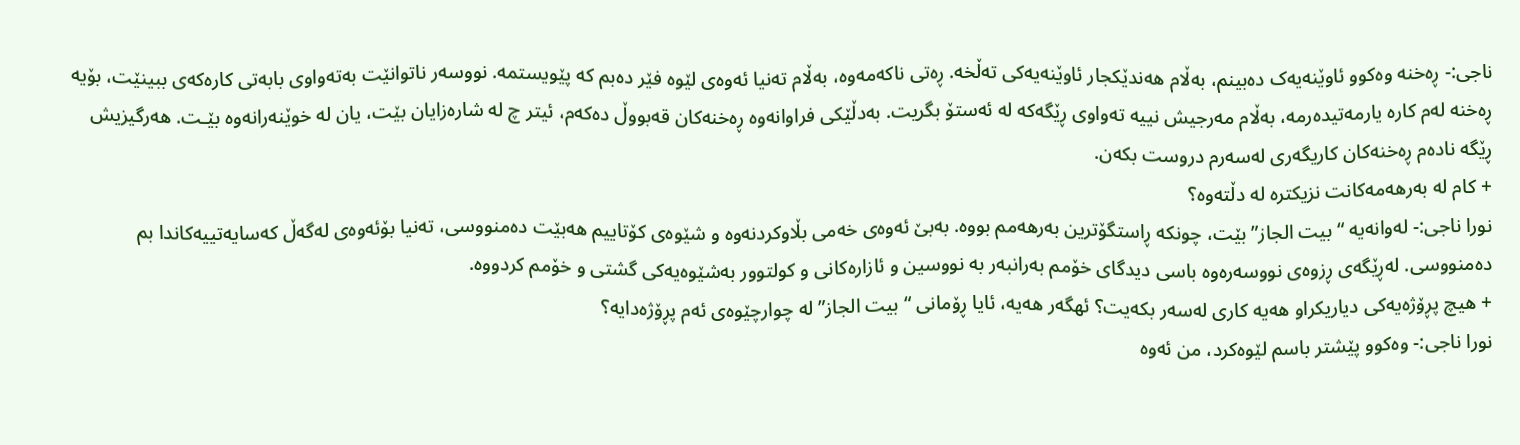ناجی:- ڕەخنە وەکوو ئاوێنەیەک دەبینم، بەڵام هەندێکجار ئاوێنەیەکی تەڵخە. ڕەتی ناکەمەوە، بەڵام تەنیا ئەوەی لێوە فێر دەبم کە پێویستمە. نووسەر ناتوانێت بەتەواوی بابەتی کارەکەی ببینێت، بۆیە ڕەخنە لەم کارە یارمەتیدەرمە، بەڵام مەرجیش نییە تەواوی ڕێگەکە لە ئەستۆ بگریت. بەدڵێکی فراوانەوە ڕەخنەکان قەبووڵ دەکەم، ئیتر چ لە شارەزایان بێت، یان لە خوێنەرانەوە بێـت. هەرگیزیش ڕێگە نادەم ڕەخنەکان کاریگەری لەسەرم دروست بکەن.
+ کام لە بەرهەمەکانت نزیکترە لە دڵتەوە؟
نورا ناجی:- لەوانەیە “بیت الجاز” بێت، چونکە ڕاستگۆترین بەرهەمم بووە. بەبێ ئەوەی خەمی بڵاوکردنەوە و شێوەی کۆتاییم هەبێت دەمنووسی، تەنیا بۆئەوەی لەگەڵ کەسایەتییەکاندا بم دەمنووسی. لەڕێگەی ڕزوەی نووسەرەوە باسی دیدگای خۆمم بەرانبەر بە نووسین و ئازارەکانی و کولتوور بەشێوەیەکی گشتی و خۆمم کردووە.
+ هیچ پڕۆژەیەکی دیاریکراو هەیە کاری لەسەر بکەیت؟ ئهگەر هەیە، ئایا ڕۆمانی “بیت الجاز” لە چوارچێوەی ئەم پڕۆژەدایە؟
نورا ناجی:- وەکوو پێشتر باسم لێوەکرد، من ئەوە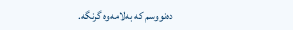دەنووسم کە بەلامەوە گرنگە.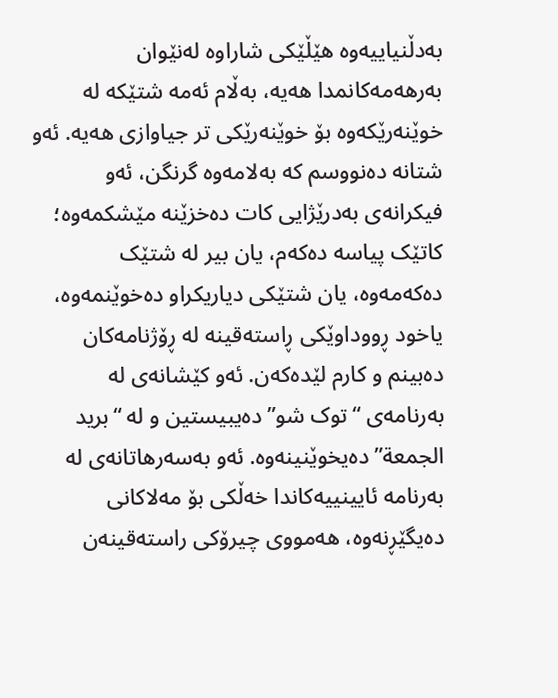بەدڵنیاییەوە هێڵێکی شاراوە لەنێوان بەرهەمەکانمدا هەیە، بەڵام ئەمە شتێکە لە خوێنەرێکەوە بۆ خوێنەرێکی تر جیاوازی هەیە. ئەو شتانە دەنووسم کە بەلامەوە گرنگن، ئەو فیکرانەی بەدرێژایی کات دەخزێنە مێشکمەوە؛ کاتێک پیاسە دەکەم، یان بیر لە شتێک دەکەمەوە، یان شتێکی دیاریکراو دەخوێنمەوە، یاخود ڕووداوێکی ڕاستەقینە لە ڕۆژنامەکان دەبینم و کارم لێدەکەن. ئەو کێشانەی لە بەرنامەی “توک شو” دەیبیستین و لە “برید الجمعة” دەیخوێنینەوە. ئەو بەسەرهاتانەی لە بەرنامە ئایینییەکاندا خەڵکی بۆ مەلاکانی دەیگێڕنەوە، هەمووی چیرۆکی راستەقینەن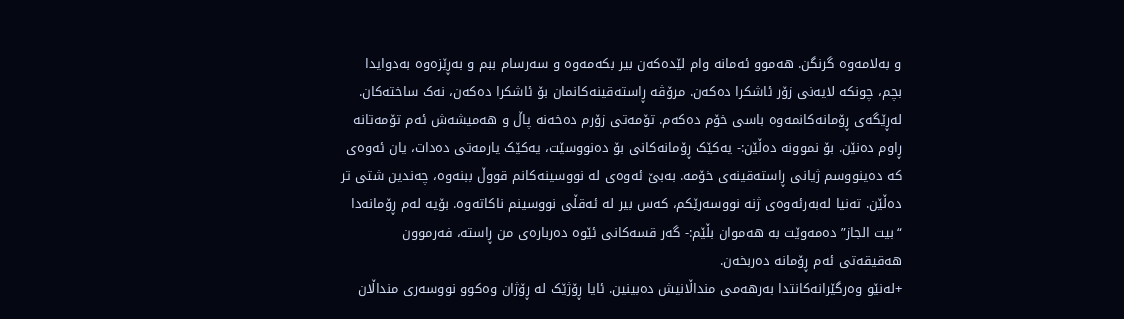و بەلامەوە گرنگن. هەموو ئەمانە وام لێدەکەن بیر بکەمەوە و سەرسام ببم و بەڕێزەوە بەدوایدا بچم، چونکە لایەنی زۆر ئاشکرا دەکەن. مرۆڤە ڕاستەقینەکانمان بۆ ئاشکرا دەکەن، نەک ساختەکان. لەڕێگەی ڕۆمانەکانمەوە باسی خۆم دەکەم. تۆمەتی زۆرم دەخەنە پاڵ و هەمیشەش ئەم تۆمەتانە ڕاوم دەنێن. بۆ نموونە دەڵێن:- یەکێک ڕۆمانەکانی بۆ دەنووسێت، یەکێک یارمەتی دەدات، یان ئەوەی کە دەینووسم ژیانی ڕاستەقینەی خۆمە. بەبێ ئەوەی لە نووسینەکانم قووڵ ببنەوە، چەندین شتی تر دەڵێن. تەنیا لەبەرئەوەی ژنە نووسەرێکم، کەس بیر لە ئەقڵی نووسینم ناکاتەوە. بۆیە لەم ڕۆمانەدا “بیت الجاز” دەمەوێت بە هەموان بڵێم:- گەر قسەکانی ئێوە دەربارەی من ڕاستە، فەرموون هەقیقەتی ئەم ڕۆمانە دەربخەن.
+لەنێو وەرگێرانەکانتدا بەرهەمی منداڵانیش دەبینین. ئایا ڕۆژێک لە ڕۆژان وەکوو نووسەری منداڵان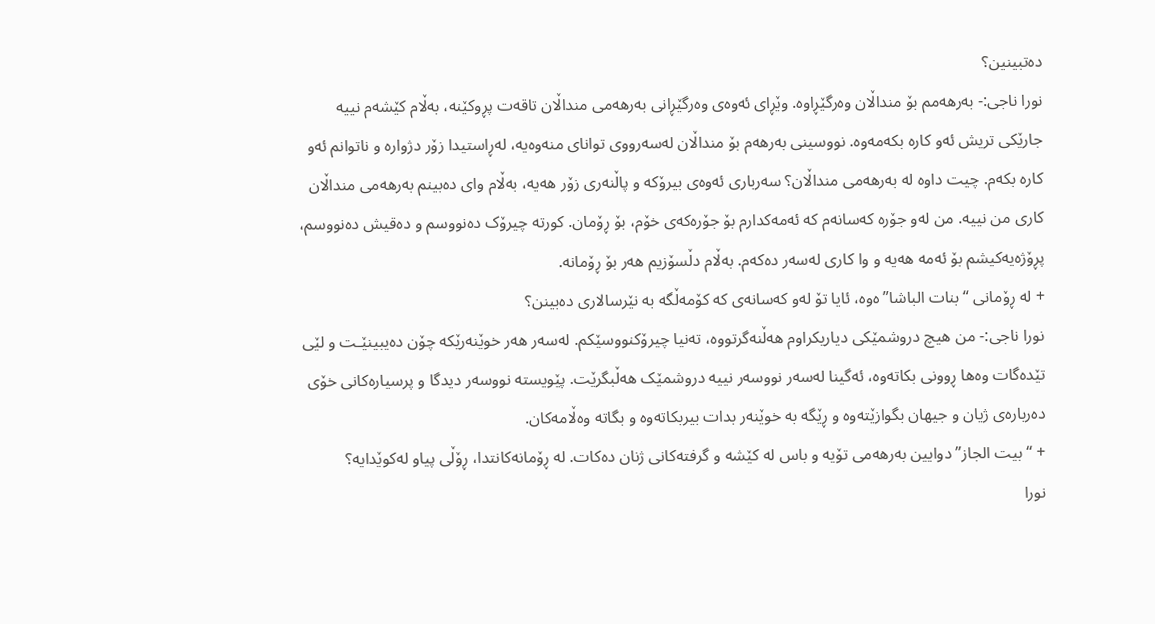دەتبینین؟
نورا ناجی:- بەرهەمم بۆ منداڵان وەرگێڕاوە. وێڕای ئەوەی وەرگێڕانی بەرهەمی منداڵان تاقەت پڕوکێنە، بەڵام کێشەم نییە جارێکی تریش ئەو کارە بکەمەوە. نووسینی بەرهەم بۆ منداڵان لەسەرووی توانای منەوەیە، لەڕاستیدا زۆر دژوارە و ناتوانم ئەو کارە بکەم. چیت داوە لە بەرهەمی منداڵان؟ سەرباری ئەوەی بیرۆکە و پاڵنەری زۆر هەیە، بەڵام وای دەبینم بەرهەمی منداڵان کاری من نییە. من لەو جۆرە کەسانەم کە ئەمەکدارم بۆ جۆرەکەی خۆم، بۆ ڕۆمان. کورتە چیرۆک دەنووسم و دەقیش دەنووسم، پڕۆژەیەکیشم بۆ ئەمە هەیە و وا کاری لەسەر دەکەم. بەڵام دڵسۆزیم هەر بۆ ڕۆمانە.
+ لە ڕۆمانی “بنات الباشا”ەوە، ئایا تۆ لەو کەسانەی کە کۆمەڵگە بە نێرسالاری دەبینن؟
نورا ناجی:- من هیچ دروشمێکی دیاریکراوم هەڵنەگرتووە، تەنیا چیرۆکنووسێکم. لەسەر هەر خوێنەرێکە چۆن دەیبینێـت و لێی تێدەگات وەها ڕوونی بکاتەوە، ئەگینا لەسەر نووسەر نییە دروشمێک هەڵبگرێت. پێویستە نووسەر دیدگا و پرسیارەکانی خۆی دەربارەی ژیان و جیهان بگوازێتەوە و ڕێگە بە خوێنەر بدات بیربکاتەوە و بگاتە وەڵامەکان.
+ “بیت الجاز” دوایین بەرهەمی تۆیە و باس لە کێشە و گرفتەکانی ژنان دەکات. لە ڕۆمانەکانتدا، ڕۆڵی پیاو لەکوێدایە؟
نورا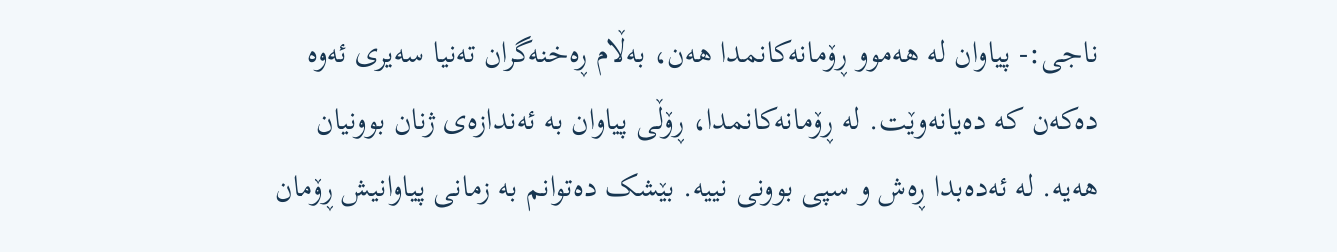ناجی:- پیاوان لە هەموو ڕۆمانەکانمدا هەن، بەڵام ڕەخنەگران تەنیا سەیری ئەوە دەکەن کە دەیانەوێت. لە ڕۆمانەکانمدا، ڕۆڵی پیاوان بە ئەندازەی ژنان بوونیان هەیە. لە ئەدەبدا ڕەش و سپی بوونی نییە. بێشک دەتوانم بە زمانی پیاوانیش ڕۆمان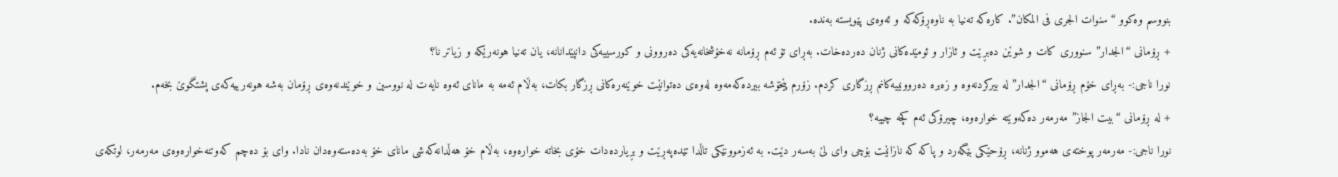بنووسم وەکوو “سنوات الجری فی المکان”. کارەکە تەنیا بە ناوەڕۆکەکە و ئەوەی پێویستە بەندە.
+ ڕۆمانی “الجدار” سنووری کات و شوێن دەبڕێت و ئازار و ئومێدەکانی ژنان دەردەخات. بەڕای تۆ ئەم ڕۆمانە نەخۆشخانەیەکی دەروونی و کورسییەکی دانپێدانانە، یان تەنیا هونەرێکە و زیاتر نا؟
نورا ناجی:- بەڕای خۆم ڕۆمانی “الجدار” لە بیرکردنەوە و زەبرە دەروونییەکانم ڕزگاری کردم. زۆرم پێخۆشە بیردەکەمەوە لەوەی دەتوانێت خوێنەرەکانی ڕزگار بکات، بەڵام ئەمە بە مانای ئەوە نایەت لە نووسین و خوێندنەوەی ڕۆمان بەشە هونەرییەکەی پشتگوێ بخەم.
+ لە ڕۆمانی “بیت الجاز” مەرمەر دەکەوێتە خوارەوە، چیرۆکی ئەم کچە چییە؟
نورا ناجی:- مەرمەر پوختەی هەموو ژنانە، ڕۆحێکی بێگەرد و پاکە کە نازانێت بۆچی وای لێ بەسەر دێت. بە ئەزموونێکی تاڵدا تێدەپەڕێت و بڕیاردەدات خۆی بخاتە خوارەوە، بەڵام خۆ هەڵدانەکەشی مانای خۆ بەدەستەوەدان نادا. وای بۆ دەچم کەوتنەخوارەوەی مەرمەر، لوتکەی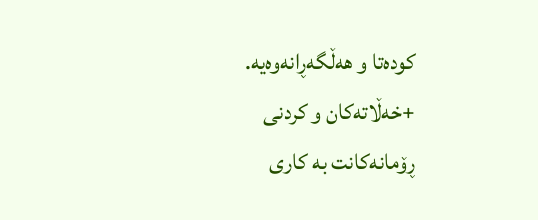کودەتا و هەڵگەڕانەوەیە.
+خەڵاتەکان و کردنی ڕۆمانەکانت بە کاری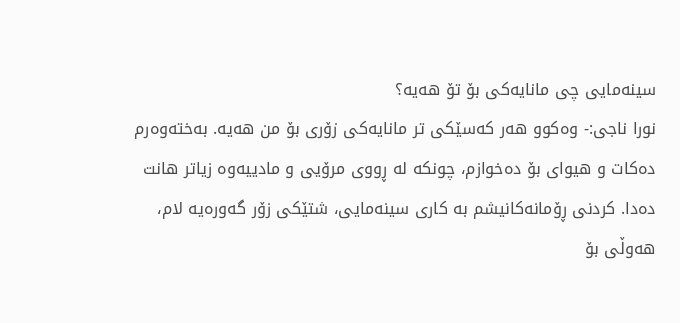سینەمایی چی مانایەکی بۆ تۆ هەیە؟
نورا ناجی:- وەکوو هەر کەسێکی تر مانایەکی زۆری بۆ من هەیە. بەختەوەرم دەکات و هیوای بۆ دەخوازم، چونکە لە ڕووی مرۆیی و مادییەوە زیاتر هانت دەدا. کردنی ڕۆمانەکانیشم بە کاری سینەمایی، شتێکی زۆر گەورەیە لام، هەوڵی بۆ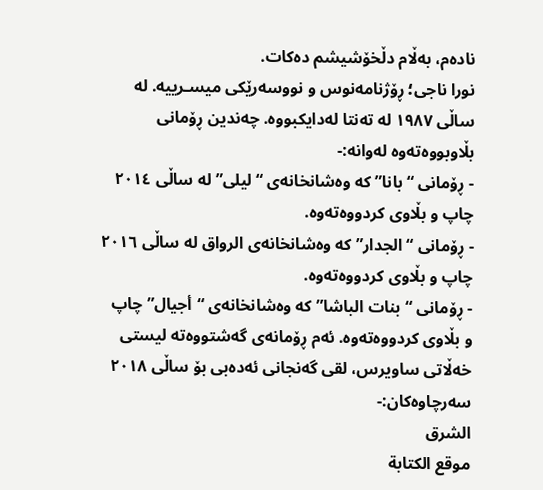نادەم، بەڵام دڵخۆشیشم دەکات.
نورا ناجی؛ ڕۆژنامەنوس و نووسەرێکی میسـرییە. لە ساڵی ١٩٨٧ لە تەنتا لەدایکبووە. چەندین ڕۆمانی بڵاوبووەتەوە لەوانە:-
- ڕۆمانی “بانا” کە وەشانخانەی “لیلی” لە ساڵی ٢٠١٤ چاپ و بڵاوی کردووەتەوە.
- ڕۆمانی “الجدار” کە وەشانخانەی الرواق لە ساڵی ٢٠١٦ چاپ و بڵاوی کردووەتەوە.
- ڕۆمانی “بنات الباشا” کە وەشانخانەی “أجیال” چاپ و بڵاوی کردووەتەوە. ئەم ڕۆمانەی گەشتووەتە لیستی خەڵاتی ساویرس، لقی گەنجانی ئەدەبی بۆ ساڵی ٢٠١٨
سەرچاوەکان:-
الشرق
موقع الکتابة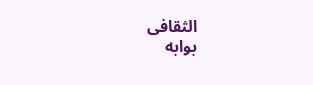الثقافی
بوابە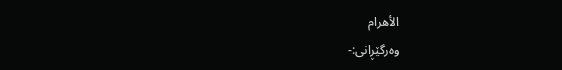الأهرام
وەرگێڕانی:-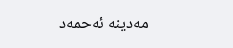مەدینە ئەحمەد